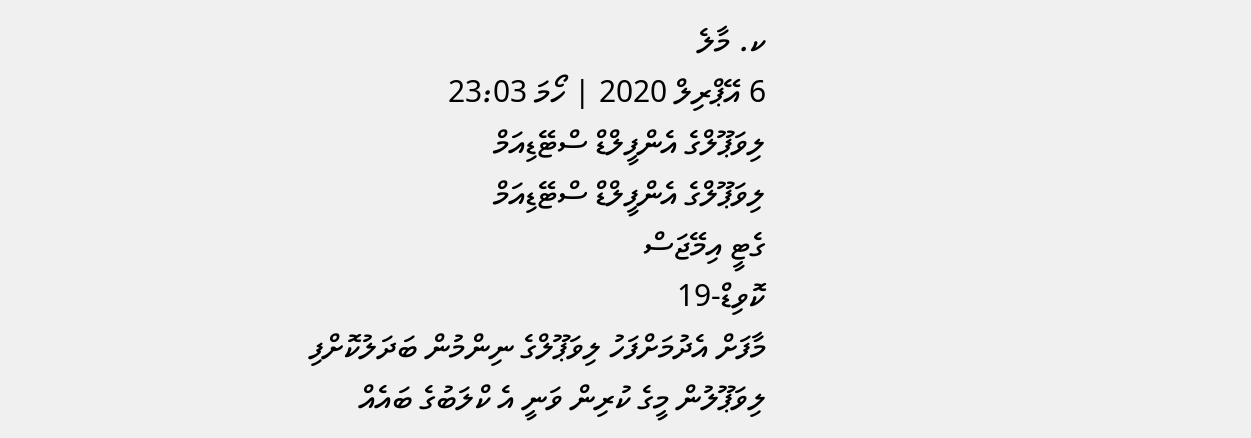ކ. މާލެ
6 އޭޕްރިލް 2020 | ހޯމަ 23:03
ލިވަޕޫލްގެ އެންފީލްޑް ސްޓޭޑިއަމް
ލިވަޕޫލްގެ އެންފީލްޑް ސްޓޭޑިއަމް
ގެޓީ އިމޭޖަސް
ކޮވިޑް-19
މާފަށް އެދުމަށްފަހު ލިވަޕޫލްގެ ނިންމުން ބަދަލުކޮށްފި
ލިވަޕޫލުން މީގެ ކުރިން ވަނީ އެ ކްލަބުގެ ބައެއް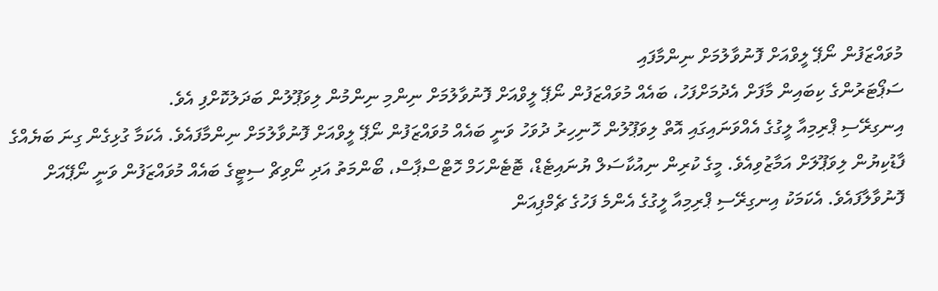މުވައްޒަފުން ނޯޕޭ ލީވްއަށް ފޮނުވާލުމަށް ނިންމާފައި
ސަޕޯޓަރުންގެ ކިބައިން މާފަށް އެދުމަށްފަހު، ބައެއް މުވައްޒަފުން ނޯޕޭ ލީވްއަށް ފޮނުވާލުމަށް ނިންމި ނިންމުން ލިވަޕޫލުން ބަދަލުކޮށްފި އެވެ.
އިނގިރޭސި ޕްރިމިއާ ލީގުގެ އެއްވަނައިގައި އޮތް ލިވަޕޫލުން ހޮނިހިރު ދުވަހު ވަނީ ބައެއް މުވައްޒަފުން ނޯޕޭ ލީވްއަށް ފޮނުވާލުމަށް ނިންމާފައެވެ. އެކަމާ ގުޅިގެން ގިނަ ބަޔެއްގެ ފާޑުކިޔުން ލިވަޕޫލަށް އަމާޒުވިއެވެ. މީގެ ކުރިން ނިއުކާސަލް ޔުނައިޓެޑް، ޓޮޓެންހަމް ހޮޓްސްޕާސް، ބޯންމަތު އަދި ނޯވިޗް ސިޓީގެ ބައެއް މުވައްޒަފުން ވަނީ ނޯޕޭއަށް ފޮނުވާލާފައެވެ. އެކަމަކު އިނގިރޭސި ޕްރިމިއާ ލީގުގެ އެންމެ ފަހުގެ ޗެމްޕިއަން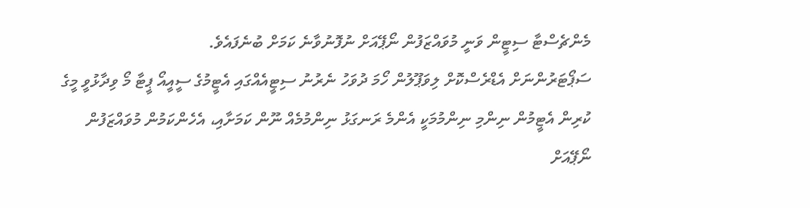މެންޗެސްޓާ ސިޓީން ވަނީ މުވައްޒަފުން ނޯޕޭއަށް ނުފޮނުވާނެ ކަމަށް ބުނެފައެވެ.
ސަޕޯޓަރުންނަށް އެޑްރެސްކޮށް ލިވަޕޫލުން ހޯމަ ދުވަހު ނެރުނު ސިޓީއެއްގައި އެޓީމުގެ ސީއީއޯ ޕީޓާ މޯ ވިދާޅުވީ މީގެ ކުރިން އެޓީމުން ނިންމި ނިންމުމަކީ އެންމެ ރަނގަޅު ނިންމުމެއް ނޫން ކަމަށާއި، އެހެންކަމުން މުވައްޒަފުން ނޯޕޭއަށް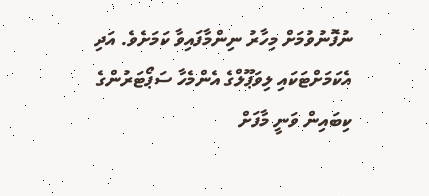ނުފޮނުވުމަށް މިހާރު ނިންމާފައިވާ ކަމަށެވެ. އަދި އެކަމަށްޓަކައި ލިވަޕޫލްގެ އެންމެހާ ސަޕޯޓަރުންގެ ކިބައިން ވަނީ މާފަށް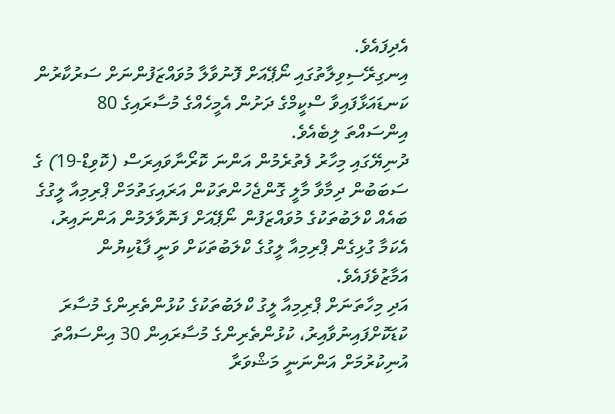އެދިފައެވެ.
އިނގިރޭސިވިލާތުގައި ނޯޕޭއަށް ފޮނުވާލާ މުވައްޒަފުންނަށް ސަރުކާރުން ކަނޑައަޅާފައިވާ ސްކީމްގެ ދަށުން އެމީހެއްގެ މުސާރައިގެ 80 އިންސައްތަ ލިބެއެވެ.
ދުނިޔޭގައި މިހާރު ފެތުރެމުން އަންނަ ކޮރޯނާވައިރަސް (ކޮވިޑް-19) ގެ ސަބަބުން ދިމާވާ މާލީ ގޮންޖެހުންތަކުން އަރައިގަތުމަށް ޕްރިމިއާ ލީގުގެ ބައެއް ކްލަބުތަކުގެ މުވައްޒަފުން ނޯޕޭއަށް ފަނޮވާލަމުން އަންނައިރު، އެކަމާ ގުޅިގެން ޕްރިމިއާ ލީގުގެ ކްލަބުތަކަށް ވަނީ ފާޑުކިޔުން އަމާޒުވެފައެވެ.
އަދި މިހާތަނަށް ޕްރިމިއާ ލީގު ކްލަބުތަކުގެ ކުޅުންތެރިންގެ މުސާރަ ކުޑަކޮށްފައިނުވާއިރު، ކުޅުންތެރިންގެ މުސާރައިން 30 އިންސައްތަ އުނިކުރުމަށް އަންނަނީ މަޝްވަރާ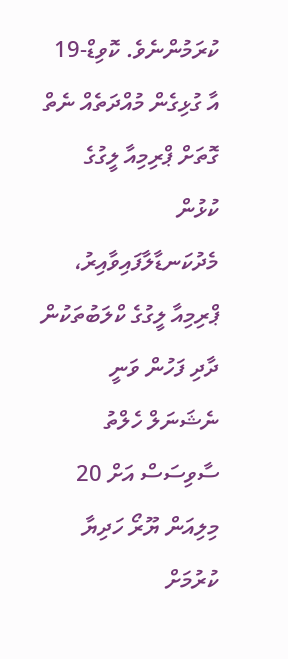ކުރަމުންނެވެ. ކޮވިޑް-19 އާ ގުޅިގެން މުއްދަތެއް ނެތް ގޮތަށް ޕްރިމިއާ ލީގުގެ ކުޅުން މެދުކަނޑާލާފައިވާއިރު، ޕްރިމިއާ ލީގުގެ ކްލަބުތަކުން ދާދި ފަހުން ވަނީ ނެޝަނަލް ހެލްތު ސާވިސަސް އަށް 20 މިލިއަން ޔޫރޯ ހަދިޔާ ކުރުމަށް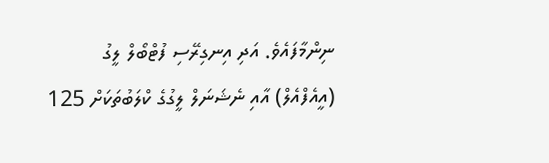ނިންމާފައެވެ. އަދި އިނގިރޭސި ފުޓްބޯލް ލީގު (އީއެފްއެލް) އާއި ނެޝަނަލް ލީގުގެ ކްލަބުތަކަށް 125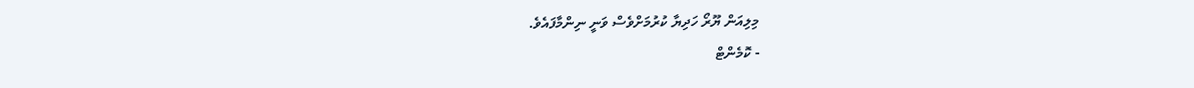މިލިއަން ޔޫރޯ ހަދިޔާ ކުރުމަށްވެސް ވަނީ ނިންމާފައެވެ.
- ކޮމެންޓް